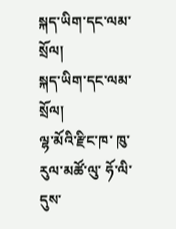སྐད་ཡིག་དང་ལམ་སྲོལ།
སྐད་ཡིག་དང་ལམ་སྲོལ།
ལྷ་མོའི་རྫིང་ཁ་ ཁུ་རུལ་མཚོ་ལུ་ ཧོ་ལི་དུས་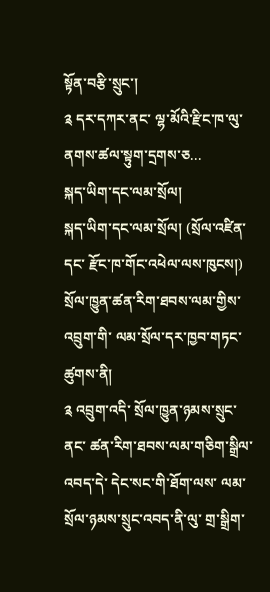སྟོན་བརྩི་སྲུང་།
༉ དར་དཀར་ནང་ ལྷ་མོའི་རྫིང་ཁ་ལུ་ ནགས་ཚལ་སྟུག་དྲགས་ཅ...
སྐད་ཡིག་དང་ལམ་སྲོལ།
སྐད་ཡིག་དང་ལམ་སྲོལ། (སྲོལ་འཛིན་དང་ རྫོང་ཁ་གོང་འཕེལ་ལས་ཁུངས།)
སྲོལ་ཁྱུན་ཚན་རིག་ཐབས་ལམ་གྱིས་ འབྲུག་གི་ ལམ་སྲོལ་དར་ཁྱབ་གཏང་ཚུགས་ནི།
༉ འབྲུག་འདི་ སྲོལ་ཁྱུན་ཉམས་སྲུང་ནང་ ཚན་རིག་ཐབས་ལམ་གཅིག་སྒྲིལ་འབད་དེ་ དེང་སང་གི་ཐོག་ལས་ ལམ་སྲོལ་ཉམས་སྲུང་འབད་ནི་ལུ་ གྲ་སྒྲིག་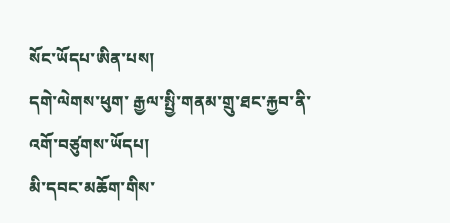སོང་ཡོདཔ་ཨིན་པས།
དགེ་ལེགས་ཕུག་ རྒྱལ་སྤྱི་གནམ་གྲུ་ཐང་རྐྱབ་ནི་ འགོ་བཙུགས་ཡོདཔ།
མི་དབང་མཆོག་གིས་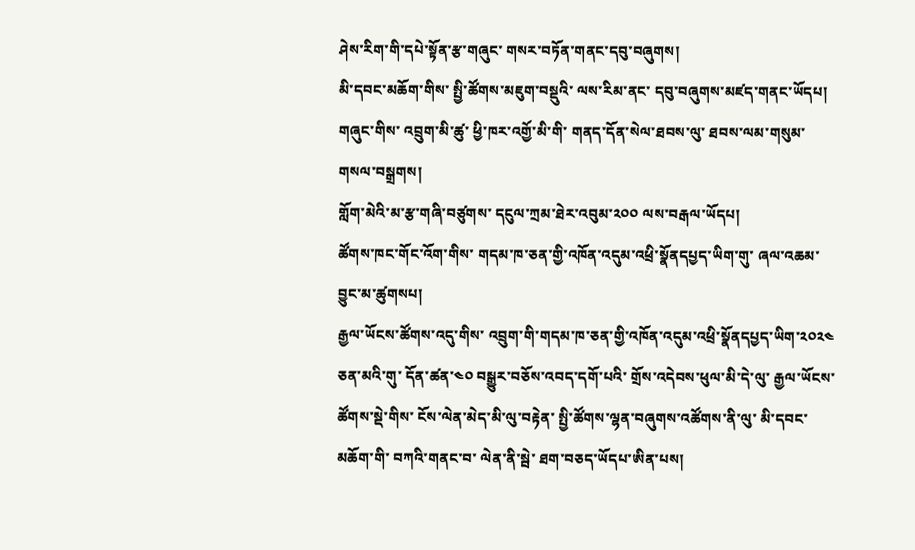ཤེས་རིག་གི་དཔེ་སྟོན་རྩ་གཞུང་ གསར་བཏོན་གནང་དབུ་བཞུགས།
མི་དབང་མཆོག་གིས་ སྤྱི་ཚོགས་མཇུག་བསྡུའི་ ལས་རིམ་ནང་ དབུ་བཞུགས་མཛད་གནང་ཡོདཔ།
གཞུང་གིས་ འབྲུག་མི་ཚུ་ ཕྱི་ཁར་འགྱོ་མི་གི་ གནད་དོན་སེལ་ཐབས་ལུ་ ཐབས་ལམ་གསུམ་གསལ་བསྒྲགས།
གློག་མེའི་མ་རྩ་གཞི་བཙུགས་ དངུལ་ཀྲམ་ཐེར་འབུམ་༢༠༠ ལས་བརྒལ་ཡོདཔ།
ཚོགས་ཁང་གོང་འོག་གིས་ གདམ་ཁ་ཅན་གྱི་འཁོན་འདུམ་འཕྲི་སྣོནདཔྱད་ཡིག་གུ་ ཞལ་འཆམ་བྱུང་མ་ཚུགསཔ།
རྒྱལ་ཡོངས་ཚོགས་འདུ་གིས་ འབྲུག་གི་གདམ་ཁ་ཅན་གྱི་འཁོན་འདུམ་འཕྲི་སྣོནདཔྱད་ཡིག་༢༠༢༤ ཅན་མའི་གུ་ དོན་ཚན་༤༠ བསྒྱུར་བཅོས་འབད་དགོ་པའི་ གྲོས་འདེབས་ཕུལ་མི་དེ་ལུ་ རྒྱལ་ཡོངས་ཚོགས་སྡེ་གིས་ ངོས་ལེན་མེད་མི་ལུ་བརྟེན་ སྤྱི་ཚོགས་ལྷན་བཞུགས་འཚོགས་ནི་ལུ་ མི་དབང་མཆོག་གི་ བཀའི་གནང་བ་ ལེན་ནི་སྦེ་ ཐག་བཅད་ཡོདཔ་ཨིན་པས།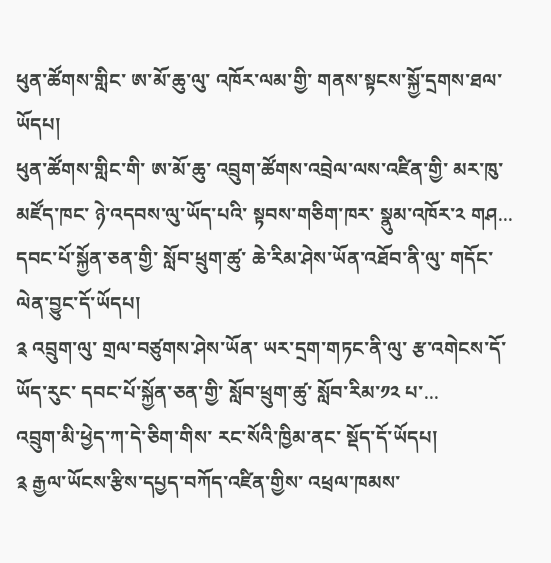ཕུན་ཚོགས་གླིང་ ཨ་མོ་ཆུ་ལུ་ འཁོར་ལམ་གྱི་ གནས་སྟངས་སྐྱོ་དྲགས་ཐལ་ཡོདཔ།
ཕུན་ཚོགས་གླིང་གི་ ཨ་མོ་ཆུ་ འབྲུག་ཚོགས་འབྲེལ་ལས་འཛིན་གྱི་ མར་ཁུ་མཛོད་ཁང་ ཉེ་འདབས་ལུ་ཡོད་པའི་ སྟབས་གཅིག་ཁར་ སྣུམ་འཁོར་༢ གཤ...
དབང་པོ་སྐྱོན་ཅན་གྱི་ སློབ་ཕྲུག་ཚུ་ ཆེ་རིམ་ཤེས་ཡོན་འཐོབ་ནི་ལུ་ གདོང་ལེན་བྱུང་དོ་ཡོདཔ།
༉ འབྲུག་ལུ་ གྲལ་བཙུགས་ཤེས་ཡོན་ ཡར་དྲག་གཏང་ནི་ལུ་ རྩ་འགེངས་དོ་ཡོད་རུང་ དབང་པོ་སྐྱོན་ཅན་གྱི་ སློབ་ཕྲུག་ཚུ་ སློབ་རིམ་༡༢ པ་...
འབྲུག་མི་ཕྱེད་ཀ་དེ་ཅིག་གིས་ རང་སོའི་ཁྱིམ་ནང་ སྡོད་དོ་ཡོདཔ།
༉ རྒྱལ་ཡོངས་རྩིས་དཔྱད་བཀོད་འཛིན་གྱིས་ འཕྲལ་ཁམས་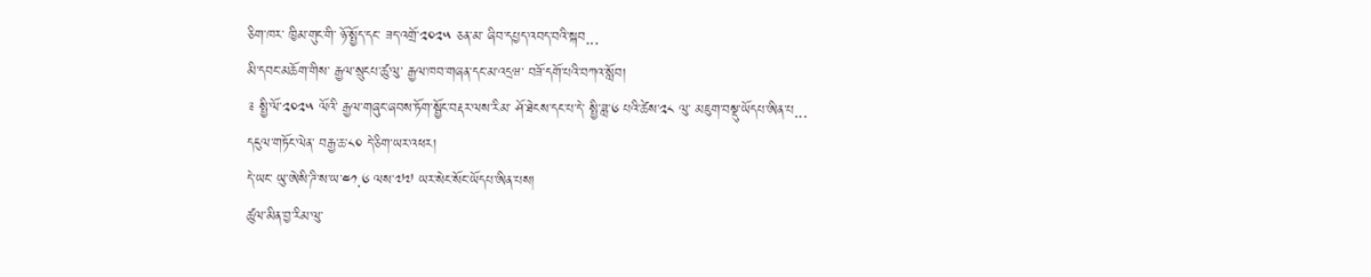ཅིག་ཁར་ ཁྱིམ་གུང་གི་ ཉོ་སྤྱོད་དང་ ཟད་འགྲོ་༢༠༢༥ ཅན་མ་ ཞིབ་དཔྱད་འབད་བའི་སྐབ...
མི་དབང་མཆོག་གིས་ རྒྱལ་སྲུངཔ་ཚུ་ལུ་ རྒྱལ་ཁབ་གཞན་དང་མ་འདྲཝ་ བཟོ་དགོ་པའི་བཀའ་སློབ།
༉ སྤྱི་ལོ་༢༠༢༥ ལོའི་ རྒྱལ་གཞུང་ཞབས་ཏོག་སྦྱོང་བརྡར་ལས་རིམ་ ཤོ་ཐེངས་དང་པ་དེ་ སྤྱི་ཟླ་༦ པའི་ཚེས་༢༨ ལུ་ མཇུག་བསྡུ་ཡོདཔ་ཨིན་པ...
དངུལ་གཏོང་ལེན་ བརྒྱ་ཆ་༨༠ དེ་ཅིག་ཡར་འཕར།
དེ་ཡང་ ཡུ་ཨེསི་ཌི་ས་ཡ་༤༡.༦ ལས་༧༧ ཡར་སེང་སོང་ཡོདཔ་ཨིན་པས།
ཚུལ་མིན་བྱ་རིམ་ལུ་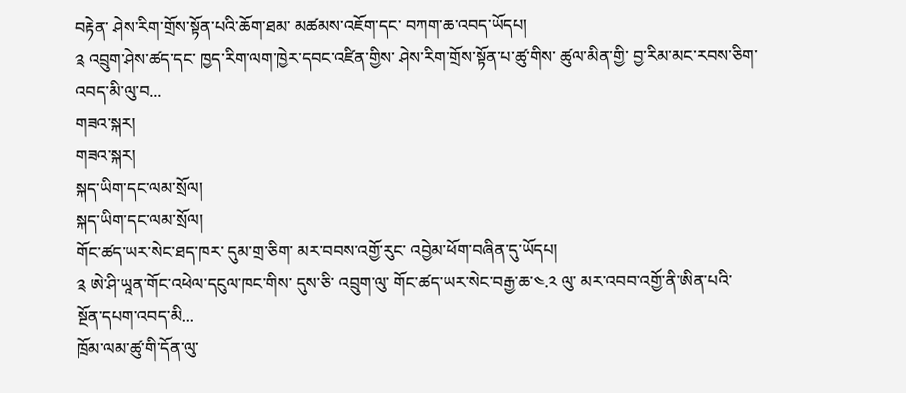བརྟེན་ ཤེས་རིག་གྲོས་སྟོན་པའི་ཆོག་ཐམ་ མཚམས་འཇོག་དང་ བཀག་ཆ་འབད་ཡོདཔ།
༉ འབྲུག་ཤེས་ཚད་དང་ ཁྱད་རིག་ལག་ཁྱེར་དབང་འཛིན་གྱིས་ ཤེས་རིག་གྲོས་སྟོན་པ་ཚུ་གིས་ ཚུལ་མིན་གྱི་ བྱ་རིམ་མང་རབས་ཅིག་འབད་མི་ལུ་བ...
གཟའ་སྐར།
གཟའ་སྐར།
སྐད་ཡིག་དང་ལམ་སྲོལ།
སྐད་ཡིག་དང་ལམ་སྲོལ།
གོང་ཚད་ཡར་སེང་ཐད་ཁར་ དུམ་གྲ་ཅིག་ མར་བབས་འགྱོ་རུང་ འབྱེམ་ཕོག་བཞིན་དུ་ཡོདཔ།
༉ ཨེ་ཤི་ཡཱན་གོང་འཕེལ་དངུལ་ཁང་གིས་ དུས་ཅི་ འབྲུག་ལུ་ གོང་ཚད་ཡར་སེང་བརྒྱ་ཆ་༤.༢ ལུ་ མར་འབབ་འགྱོ་ནི་ཨིན་པའི་ སྔོན་དཔག་འབད་མི...
ཁྲོམ་ལམ་ཚུ་གི་དོན་ལུ་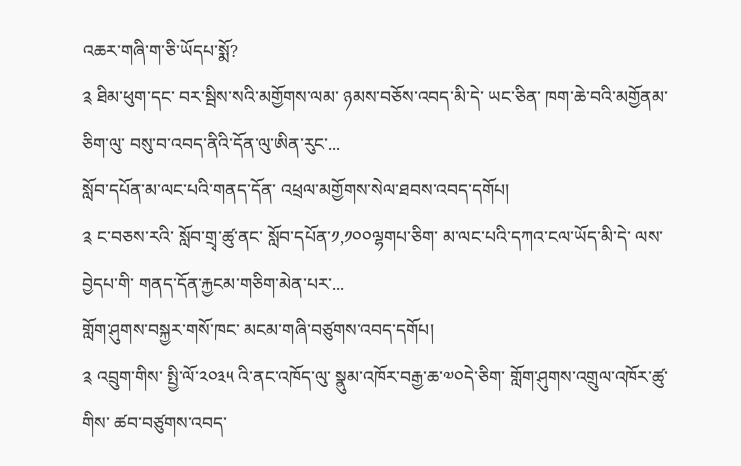འཆར་གཞི་ག་ཅི་ཡོདཔ་སྨོ?
༉ ཐིམ་ཕུག་དང་ བར་སྦིས་སའི་མགྱོགས་ལམ་ ཉམས་བཅོས་འབད་མི་དེ་ ཡང་ཅིན་ ཁག་ཆེ་བའི་མགྱོནམ་ཅིག་ལུ་ བསུ་བ་འབད་ནིའི་དོན་ལུ་ཨིན་རུང་...
སློབ་དཔོན་མ་ལང་པའི་གནད་དོན་ འཕྲལ་མགྱོགས་སེལ་ཐབས་འབད་དགོཔ།
༉ ང་བཅས་རའི་ སློབ་གྲྭ་ཚུ་ནང་ སློབ་དཔོན་༡,༡༠༠ལྷགཔ་ཅིག་ མ་ལང་པའི་དཀའ་ངལ་ཡོད་མི་དེ་ ལས་བྱེདཔ་གི་ གནད་དོན་རྐྱངམ་གཅིག་མེན་པར་...
གློག་ཤུགས་བསྐྱར་གསོ་ཁང་ མངམ་གཞི་བཙུགས་འབད་དགོཔ།
༉ འབྲུག་གིས་ སྤྱི་ལོ་༢༠༣༥ འི་ནང་འཁོད་ལུ་ སྣུམ་འཁོར་བརྒྱ་ཆ་༧༠དེ་ཅིག་ གློག་ཤུགས་འགྲུལ་འཁོར་ཚུ་གིས་ ཚབ་བཙུགས་འབད་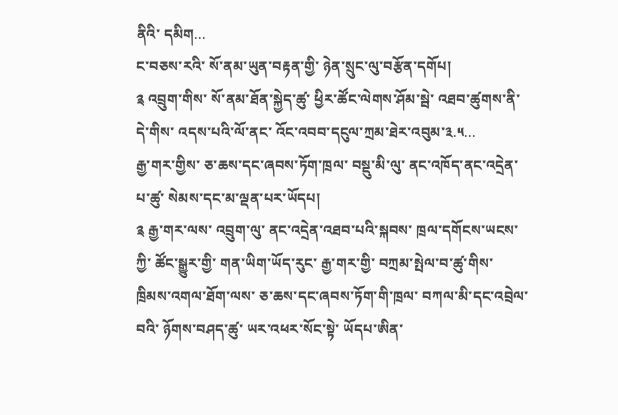ནིའི་ དམིག...
ང་བཅས་རའི་ སོ་ནམ་ཡུན་བརྟན་གྱི་ ཉེན་སྲུང་ལུ་བརྩོན་དགོཔ།
༉ འབྲུག་གིས་ སོ་ནམ་ཐོན་སྐྱེད་ཚུ་ ཕྱིར་ཚོང་ལེགས་ཤོམ་སྦེ་ འཐབ་ཚུགས་ནི་དེ་གིས་ འདས་པའི་ལོ་ནང་ འོང་འབབ་དངུལ་ཀྲམ་ཐེར་འབུམ་༣.༥...
རྒྱ་གར་གྱིས་ ཅ་ཆས་དང་ཞབས་ཏོག་ཁྲལ་ བསྡུ་མི་ལུ་ ནང་འཁོད་ནང་འདྲེན་པ་ཚུ་ སེམས་དང་མ་ལྡན་པར་ཡོདཔ།
༉ རྒྱ་གར་ལས་ འབྲུག་ལུ་ ནང་འདྲེན་འཐབ་པའི་སྐབས་ ཁྲལ་དགོངས་ཡངས་ཀྱི་ ཚོང་སྒྱུར་གྱི་ གན་ཡིག་ཡོད་རུང་ རྒྱ་གར་གྱི་ བཀྲམ་སྤེལ་བ་ཚུ་གིས་ ཁྲིམས་འགལ་ཐོག་ལས་ ཅ་ཆས་དང་ཞབས་ཏོག་གི་ཁྲལ་ བཀལ་མི་དང་འབྲེལ་བའི་ ཉོགས་བཤད་ཚུ་ ཡར་འཕར་སོང་སྟེ་ ཡོདཔ་ཨིན་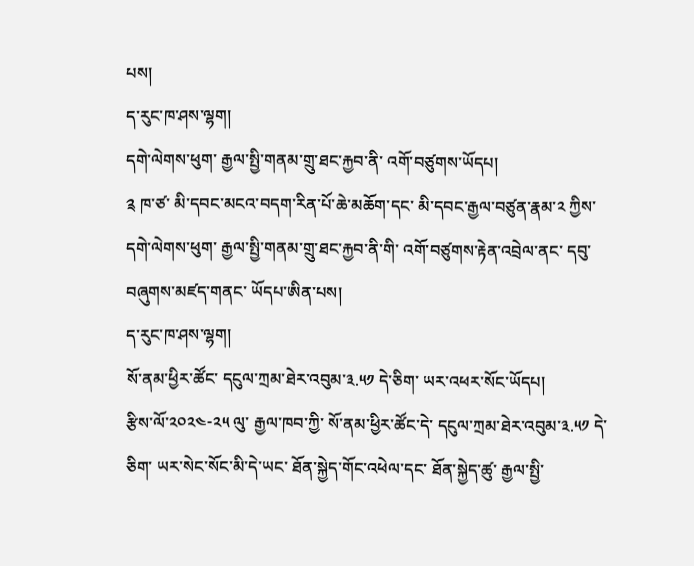པས།
ད་རུང་ཁ་ཤས་ལྷག།
དགེ་ལེགས་ཕུག་ རྒྱལ་སྤྱི་གནམ་གྲུ་ཐང་རྐྱབ་ནི་ འགོ་བཙུགས་ཡོདཔ།
༉ ཁ་ཙ་ མི་དབང་མངའ་བདག་རིན་པོ་ཆེ་མཆོག་དང་ མི་དབང་རྒྱལ་བཙུན་རྣམ་༢ ཀྱིས་ དགེ་ལེགས་ཕུག་ རྒྱལ་སྤྱི་གནམ་གྲུ་ཐང་རྐྱབ་ནི་གི་ འགོ་བཙུགས་རྟེན་འབྲེལ་ནང་ དབུ་བཞུགས་མཛད་གནང་ ཡོདཔ་ཨིན་པས།
ད་རུང་ཁ་ཤས་ལྷག།
སོ་ནམ་ཕྱིར་ཚོང་ དངུལ་ཀྲམ་ཐེར་འབུམ་༣.༥༡ དེ་ཅིག་ ཡར་འཕར་སོང་ཡོདཔ།
རྩིས་ལོ་༢༠༢༤-༢༥ ལུ་ རྒྱལ་ཁབ་ཀྱི་ སོ་ནམ་ཕྱིར་ཚོང་དེ་ དངུལ་ཀྲམ་ཐེར་འབུམ་༣.༥༡ དེ་ཅིག་ ཡར་སེང་སོང་མི་དེ་ཡང་ ཐོན་སྐྱེད་གོང་འཕེལ་དང་ ཐོན་སྐྱེད་ཚུ་ རྒྱལ་སྤྱི་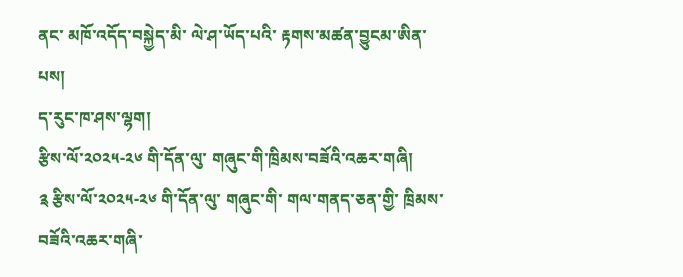ནང་ མཁོ་འདོད་བསྐྱེད་མི་ ལེ་ཤ་ཡོད་པའི་ རྟགས་མཚན་བྱུངམ་ཨིན་པས།
ད་རུང་ཁ་ཤས་ལྷག།
རྩིས་ལོ་༢༠༢༥-༢༦ གི་དོན་ལུ་ གཞུང་གི་ཁྲིམས་བཟོའི་འཆར་གཞི།
༉ རྩིས་ལོ་༢༠༢༥-༢༦ གི་དོན་ལུ་ གཞུང་གི་ གལ་གནད་ཅན་གྱི་ ཁྲིམས་བཟོའི་འཆར་གཞི་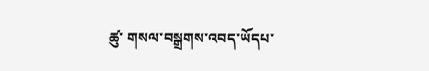ཚུ་ གསལ་བསྒྲགས་འབད་ཡོདཔ་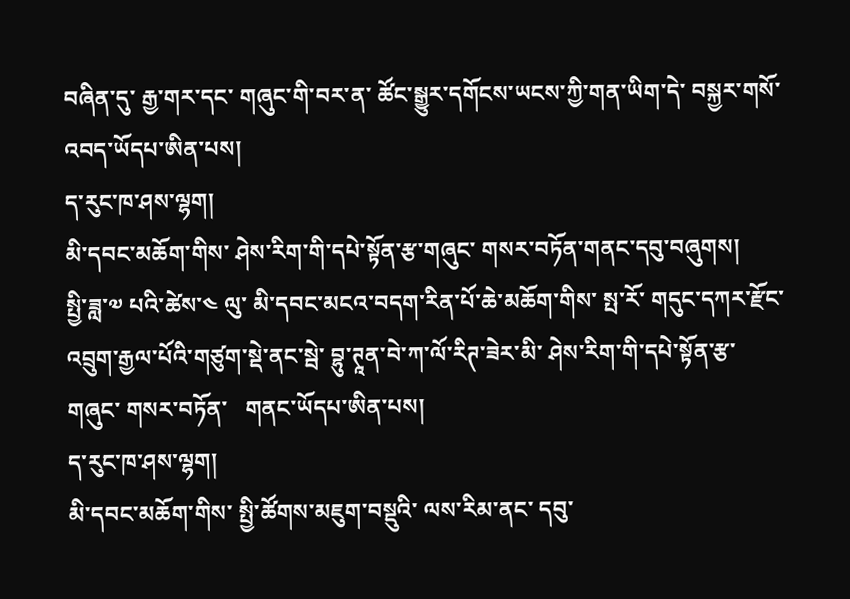བཞིན་དུ་ རྒྱ་གར་དང་ གཞུང་གི་བར་ན་ ཚོང་སྒྱུར་དགོངས་ཡངས་ཀྱི་གན་ཡིག་དེ་ བསྐྱར་གསོ་འབད་ཡོདཔ་ཨིན་པས།
ད་རུང་ཁ་ཤས་ལྷག།
མི་དབང་མཆོག་གིས་ ཤེས་རིག་གི་དཔེ་སྟོན་རྩ་གཞུང་ གསར་བཏོན་གནང་དབུ་བཞུགས།
སྤྱི་ཟླ་༧ པའི་ཚེས་༤ ལུ་ མི་དབང་མངའ་བདག་རིན་པོ་ཆེ་མཆོག་གིས་ སྤ་རོ་ གདུང་དཀར་རྫོང་ འབྲུག་རྒྱལ་པོའི་གཙུག་སྡེ་ནང་སྦེ་ བྷུ་ཊཱན་བེ་ཀ་ལོ་རིཊ་ཟེར་མི་ ཤེས་རིག་གི་དཔེ་སྟོན་རྩ་གཞུང་ གསར་བཏོན་   གནང་ཡོདཔ་ཨིན་པས།
ད་རུང་ཁ་ཤས་ལྷག།
མི་དབང་མཆོག་གིས་ སྤྱི་ཚོགས་མཇུག་བསྡུའི་ ལས་རིམ་ནང་ དབུ་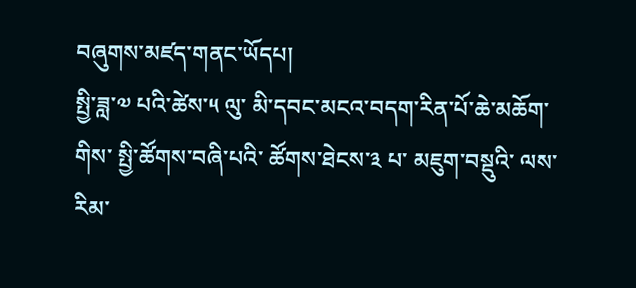བཞུགས་མཛད་གནང་ཡོདཔ།
སྤྱི་ཟླ་༧ པའི་ཚེས་༥ ལུ་ མི་དབང་མངའ་བདག་རིན་པོ་ཆེ་མཆོག་གིས་ སྤྱི་ཚོགས་བཞི་པའི་ ཚོགས་ཐེངས་༣ པ་ མཇུག་བསྡུའི་ ལས་རིམ་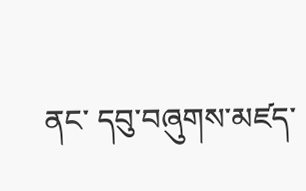ནང་ དབུ་བཞུགས་མཛད་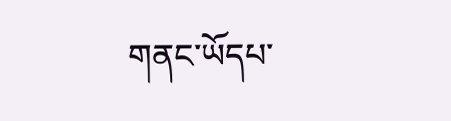གནང་ཡོདཔ་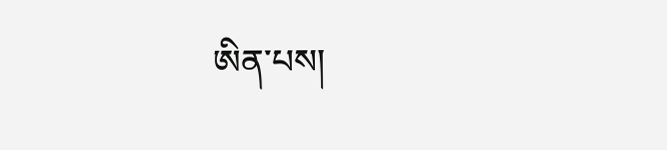ཨིན་པས།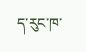ད་རུང་ཁ་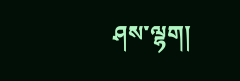ཤས་ལྷག།